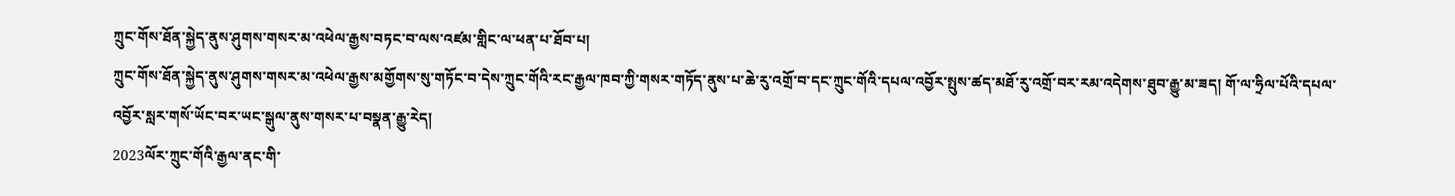ཀྲུང་གོས་ཐོན་སྐྱེད་ནུས་ཤུགས་གསར་མ་འཕེལ་རྒྱས་བཏང་བ་ལས་འཛམ་གླིང་ལ་ཕན་པ་ཐོབ་པ།
ཀྲུང་གོས་ཐོན་སྐྱེད་ནུས་ཤུགས་གསར་མ་འཕེལ་རྒྱས་མགྱོགས་སུ་གཏོང་བ་དེས་ཀྲུང་གོའི་རང་རྒྱལ་ཁབ་ཀྱི་གསར་གཏོད་ནུས་པ་ཆེ་རུ་འགྲོ་བ་དང་ཀྲུང་གོའི་དཔལ་འབྱོར་སྤུས་ཚད་མཐོ་རུ་འགྲོ་བར་རམ་འདེགས་ཐུབ་རྒྱུ་མ་ཟད། གོ་ལ་ཧྲིལ་པོའི་དཔལ་འབྱོར་སླར་གསོ་ཡོང་བར་ཡང་སྒུལ་ནུས་གསར་པ་བསྣན་རྒྱུ་རེད།
2023ལོར་ཀྲུང་གོའི་རྒྱལ་ནང་གི་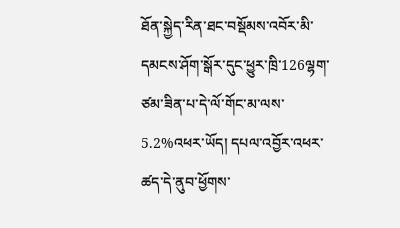ཐོན་སྐྱེད་རིན་ཐང་བསྡོམས་འབོར་མི་དམངས་ཤོག་སྒོར་དུང་ཕྱུར་ཁྲི་126ལྷག་ཙམ་ཟིན་པ་དེ་ལོ་གོང་མ་ལས་5.2%འཕར་ཡོད། དཔལ་འབྱོར་འཕར་ཚད་དེ་ནུབ་ཕྱོགས་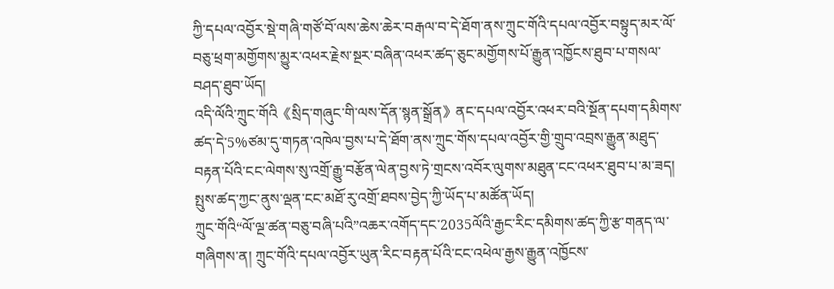ཀྱི་དཔལ་འབྱོར་སྡེ་གཞི་གཙོ་བོ་ལས་ཆེས་ཆེར་བརྒལ་བ་དེ་ཐོག་ནས་ཀྲུང་གོའི་དཔལ་འབྱོར་བསྟུད་མར་ལོ་བཅུ་ཕྲག་མགྱོགས་མྱུར་འཕར་རྗེས་སྔར་བཞིན་འཕར་ཚད་ཅུང་མགྱོགས་པོ་རྒྱུན་འཁྱོངས་ཐུབ་པ་གསལ་བཤད་ཐུབ་ཡོད།
འདི་ལོའི་ཀྲུང་གོའི《སྲིད་གཞུང་གི་ལས་དོན་སྙན་སྒྲོན》ནང་དཔལ་འབྱོར་འཕར་བའི་སྔོན་དཔག་དམིགས་ཚད་དེ་5%ཙམ་དུ་གཏན་འཁེལ་བྱས་པ་དེ་ཐོག་ནས་ཀྲུང་གོས་དཔལ་འབྱོར་གྱི་གྲུབ་འབྲས་རྒྱུན་མཐུད་བརྟན་པོའི་ངང་ལེགས་སུ་འགྲོ་རྒྱུ་བརྩོན་ལེན་བྱས་ཏེ་གྲངས་འབོར་ལུགས་མཐུན་ངང་འཕར་ཐུབ་པ་མ་ཟད། སྤུས་ཚད་ཀྱང་ནུས་ལྡན་ངང་མཐོ་རུ་འགྲོ་ཐབས་བྱེད་ཀྱི་ཡོད་པ་མཚོན་ཡོད།
ཀྲུང་གོའི“ལོ་ལྔ་ཚན་བཅུ་བཞི་པའི”འཆར་འགོད་དང་2035ལོའི་རྒྱང་རིང་དམིགས་ཚད་ཀྱི་རྩ་གནད་ལ་གཞིགས་ན། ཀྲུང་གོའི་དཔལ་འབྱོར་ཡུན་རིང་བརྟན་པོའི་ངང་འཕེལ་རྒྱས་རྒྱུན་འཁྱོངས་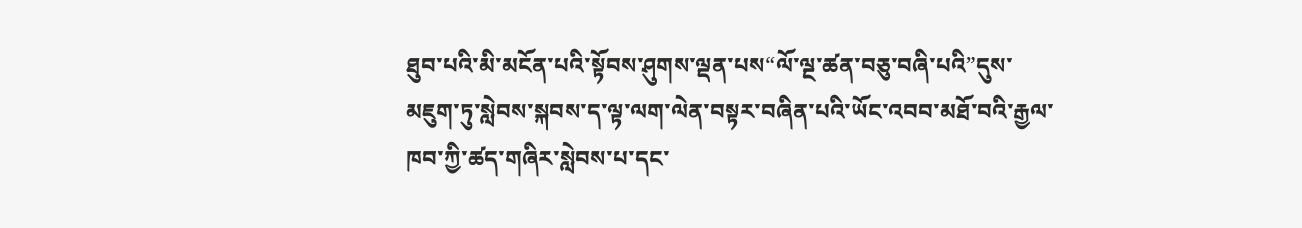ཐུབ་པའི་མི་མངོན་པའི་སྟོབས་ཤུགས་ལྡན་པས“ལོ་ལྔ་ཚན་བཅུ་བཞི་པའི”དུས་མཇུག་ཏུ་སླེབས་སྐབས་ད་ལྟ་ལག་ལེན་བསྟར་བཞིན་པའི་ཡོང་འབབ་མཐོ་བའི་རྒྱལ་ཁབ་ཀྱི་ཚད་གཞིར་སླེབས་པ་དང་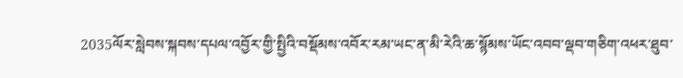2035ལོར་སླེབས་སྐབས་དཔལ་འབྱོར་གྱི་སྤྱིའི་བསྡོམས་འབོར་རམ་ཡང་ན་མི་རེའི་ཆ་སྙོམས་ཡོང་འབབ་ལྡབ་གཅིག་འཕར་ཐུབ་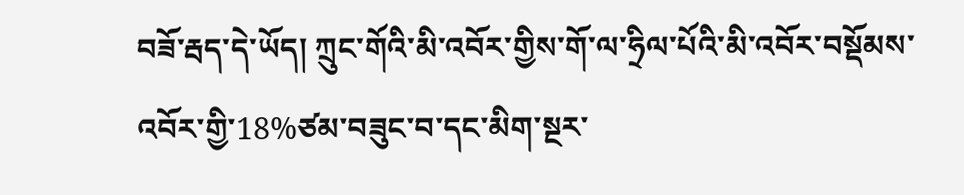བཟོ་རྦད་དེ་ཡོད། ཀྲུང་གོའི་མི་འབོར་གྱིས་གོ་ལ་ཧྲིལ་པོའི་མི་འབོར་བསྡོམས་འབོར་གྱི་18%ཙམ་བཟུང་བ་དང་མིག་སྔར་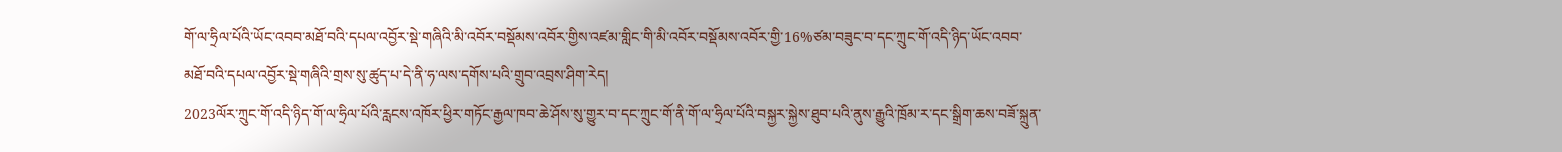གོ་ལ་ཧྲིལ་པོའི་ཡོང་འབབ་མཐོ་བའི་དཔལ་འབྱོར་སྡེ་གཞིའི་མི་འབོར་བསྡོམས་འབོར་གྱིས་འཛམ་གླིང་གི་མི་འབོར་བསྡོམས་འབོར་གྱི་16%ཙམ་བཟུང་བ་དང་ཀྲུང་གོ་འདི་ཉིད་ཡོང་འབབ་མཐོ་བའི་དཔལ་འབྱོར་སྡེ་གཞིའི་གྲས་སུ་ཚུད་པ་དེ་ནི་ཧ་ལས་དགོས་པའི་གྲུབ་འབྲས་ཤིག་རེད།
2023ལོར་ཀྲུང་གོ་འདི་ཉིད་གོ་ལ་ཧྲིལ་པོའི་རླངས་འཁོར་ཕྱིར་གཏོང་རྒྱལ་ཁབ་ཆེ་ཤོས་སུ་གྱུར་བ་དང་ཀྲུང་གོ་ནི་གོ་ལ་ཧྲིལ་པོའི་བསྐྱར་སྐྱེས་ཐུབ་པའི་ནུས་རྒྱུའི་ཁྲོམ་ར་དང་སྒྲིག་ཆས་བཟོ་སྐྲུན་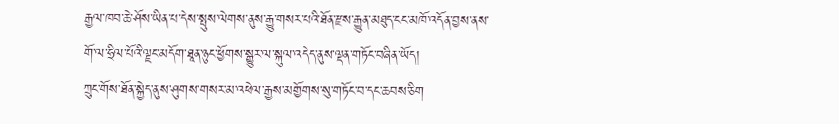རྒྱལ་ཁབ་ཆེ་ཤོས་ཡིན་པ་དེས་སྤུས་ལེགས་ནུས་རྒྱུ་གསར་པའི་ཐོན་རྫས་རྒྱུན་མཐུད་ངང་མཁོ་འདོན་བྱས་ནས་གོ་ལ་ཧྲིལ་པོའི་ལྗང་མདོག་ཐཱན་ཉུང་ཕྱོགས་སྒྱུར་ལ་སྐུལ་འདེད་ནུས་ལྡན་གཏོང་བཞིན་ཡོད།
ཀྲུང་གོས་ཐོན་སྐྱེད་ནུས་ཤུགས་གསར་མ་འཕེལ་རྒྱས་མགྱོགས་སུ་གཏོང་བ་དང་ཆབས་ཅིག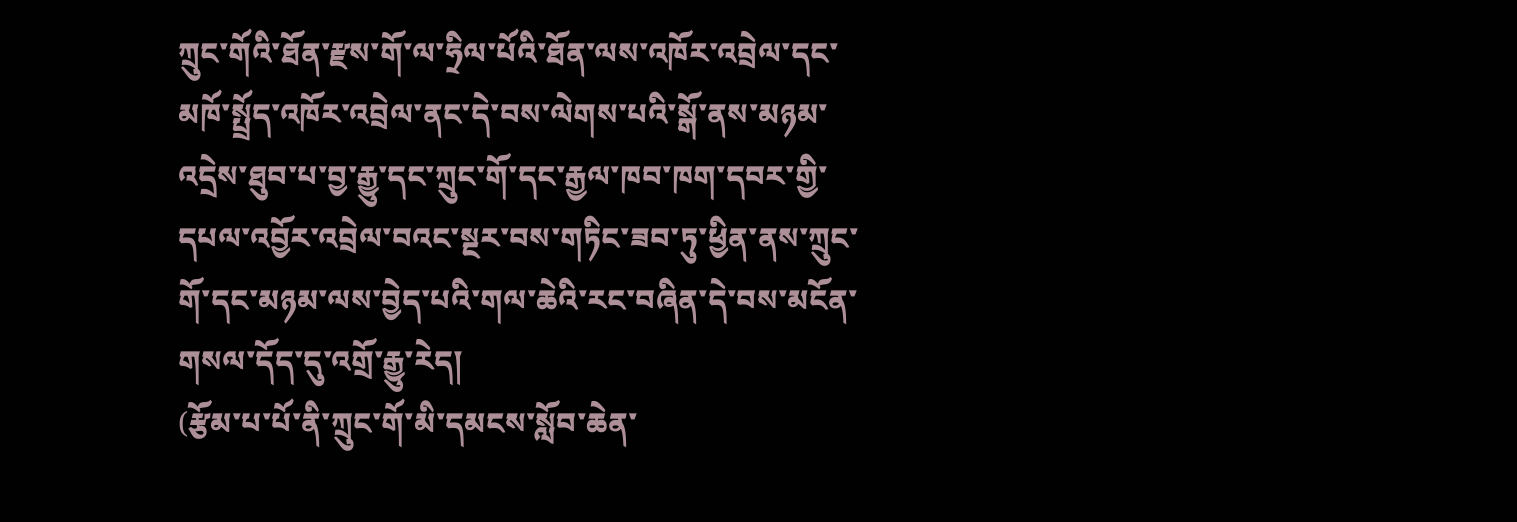ཀྲུང་གོའི་ཐོན་རྫས་གོ་ལ་ཧྲིལ་པོའི་ཐོན་ལས་འཁོར་འབྲེལ་དང་མཁོ་སྤྲོད་འཁོར་འབྲེལ་ནང་དེ་བས་ལེགས་པའི་སྒོ་ནས་མཉམ་འདྲེས་ཐུབ་པ་བྱ་རྒྱུ་དང་ཀྲུང་གོ་དང་རྒྱལ་ཁབ་ཁག་དབར་གྱི་དཔལ་འབྱོར་འབྲེལ་བའང་སྔར་བས་གཏིང་ཟབ་ཏུ་ཕྱིན་ནས་ཀྲུང་གོ་དང་མཉམ་ལས་བྱེད་པའི་གལ་ཆེའི་རང་བཞིན་དེ་བས་མངོན་གསལ་དོད་དུ་འགྲོ་རྒྱུ་རེད།
(རྩོམ་པ་པོ་ནི་ཀྲུང་གོ་མི་དམངས་སློབ་ཆེན་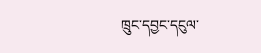ཁྲུང་དབྱང་དངུལ་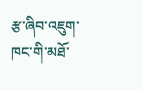རྩ་ཞིབ་འཇུག་ཁང་གི་མཐོ་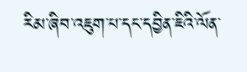རིམ་ཞིབ་འཇུག་པ་དང་དབྱིན་ཇིའི་ལོན་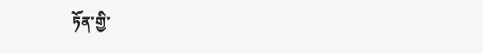ཏོན་གྱི་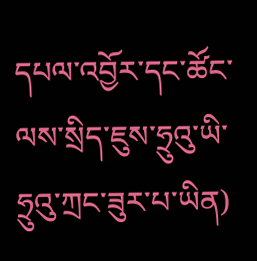དཔལ་འབྱོར་དང་ཚོང་ལས་སྲིད་ཇུས་ཧྲུའུ་ཡི་ཧྲུའུ་ཀྲང་ཟུར་པ་ཡིན)